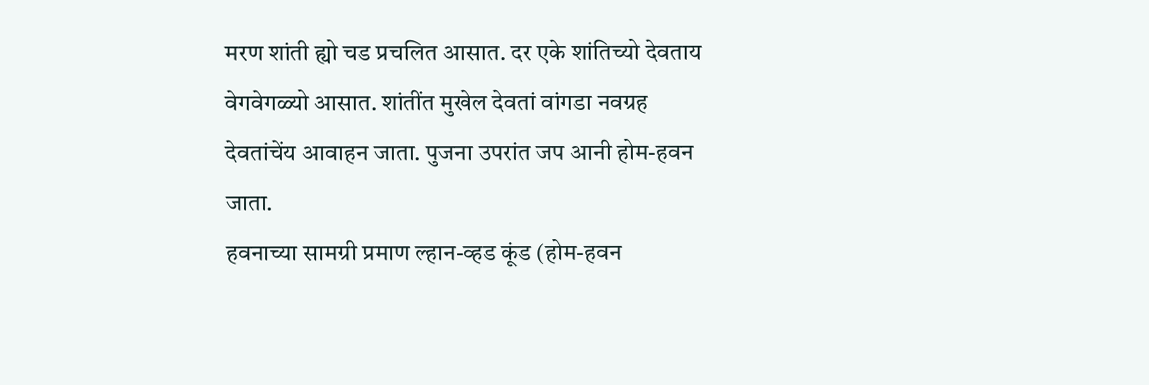मरण शांती ह्यो चड प्रचलित आसात. दर एके शांतिच्यो देवताय वेगवेगळ्यो आसात. शांतींत मुखेल देवतां वांगडा नवग्रह देवतांचेंय आवाहन जाता. पुजना उपरांत जप आनी होम-हवन जाता.
हवनाच्या सामग्री प्रमाण ल्हान-व्हड कूंड (होम-हवन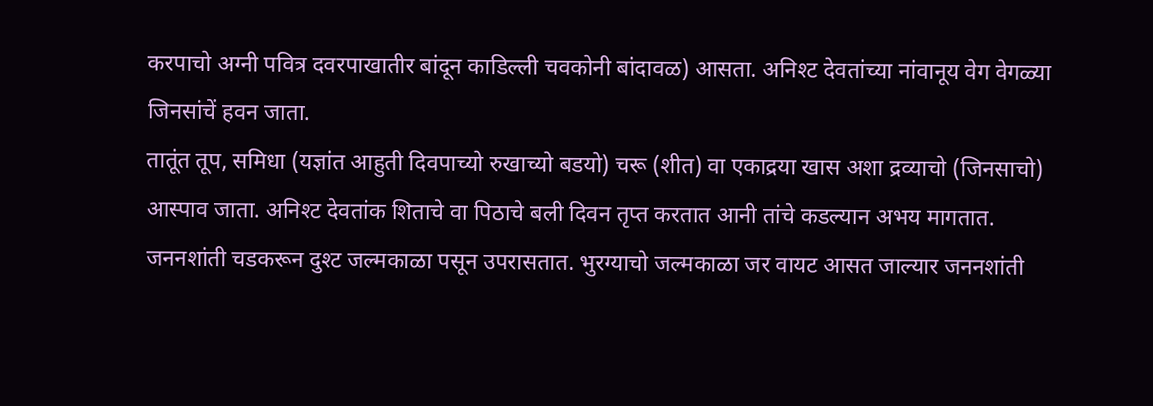करपाचो अग्नी पवित्र दवरपाखातीर बांदून काडिल्ली चवकोनी बांदावळ) आसता. अनिश्ट देवतांच्या नांवानूय वेग वेगळ्या जिनसांचें हवन जाता.
तातूंत तूप, समिधा (यज्ञांत आहुती दिवपाच्यो रुखाच्यो बडयो) चरू (शीत) वा एकाद्रया खास अशा द्रव्याचो (जिनसाचो) आस्पाव जाता. अनिश्ट देवतांक शिताचे वा पिठाचे बली दिवन तृप्त करतात आनी तांचे कडल्यान अभय मागतात.
जननशांती चडकरून दुश्ट जल्मकाळा पसून उपरासतात. भुरग्याचो जल्मकाळा जर वायट आसत जाल्यार जननशांती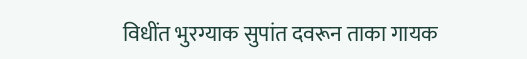विधींत भुरग्याक सुपांत दवरून ताका गायक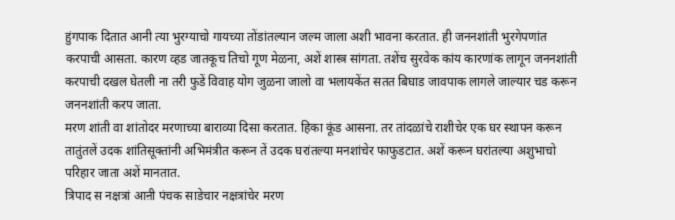हुंगपाक दितात आनी त्या भुरग्याचो गायच्या तोंडांतल्यान जल्म जाला अशी भावना करतात. ही जननशांती भुरगेपणांत करपाची आसता. कारण व्हड जातकूच तिचो गूण मेळना, अशें शास्त्र सांगता. तशेंच सुरवेक कांय कारणांक लागून जननशांती करपाची दखल घेतली ना तरी फुडें विवाह योग जुळना जालो वा भलायकेंत सतत बिघाड जावपाक लागले जाल्यार चड करून जननशांती करप जाता.
मरण शांती वा शांतोदर मरणाच्या बाराव्या दिसा करतात. हिका कूंड आसना. तर तांदळांचे राशीचेर एक घर स्थापन करून तातुंतलें उदक शांतिसूक्तांनी अभिमंत्रीत करून तें उदक घरांतल्या मनशांचेर फाफुडटात. अशें करून घरांतल्या अशुभाचो परिहार जाता अशें मानतात.
त्रिपाद स नक्षत्रां आऩी पंचक साडेचार नक्षत्रांचेर मरण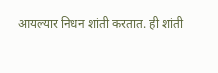आयल्यार निधन शांती करतात. ही शांती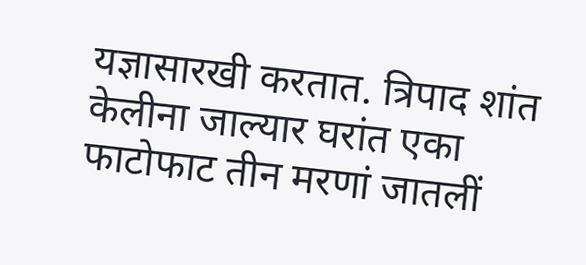यज्ञासारखी करतात. त्रिपाद शांत केलीना जाल्यार घरांत एका फाटोफाट तीन मरणां जातलीं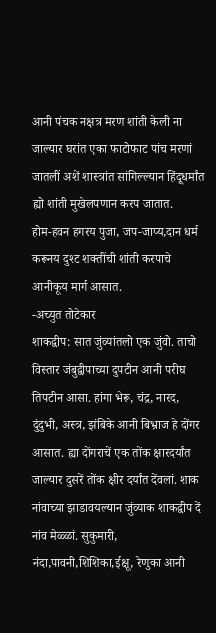आनी पंचक नक्षत्र मरण शांती केली ना जाल्यार घरांत एका फाटोफाट पांच मरणां जातलीं अशें शास्त्रांत सांगिल्ल्यान हिंदूधर्मांत ह्यो शांती मुखेलपणान करप जातात.
होम-हवन हगरय पुजा, जप-जाप्य,दान धर्म करूनय दुश्ट शक्तींची शांती करपाचे आनीकूय मार्ग आसात.
-अच्युत तोटेकार
शाकद्वीप: सात जुंव्यांतलो एक जुंवो. ताचो विस्तार जंबुद्वीपाच्या दुपटीन आनी परीघ तिपटीन आसा. हांगा भेरू, चंद्र, नारद, दुंदुभी, अस्त्र, झंबिके आनी बिभ्राज हे दोंगर आसात. ह्या दोंगराचें एक तोंक क्षारदर्यांत जाल्यार दुसरें तोंक क्षीर दर्यांत देंवलां. शाक नांवाच्या झाडावयल्यान जुंव्याक शाकद्वीप दें नांव मेळ्ळां. सुकुमारी, नंदा,पावनी,शिशिका,ईक्षू, रेणुका आनी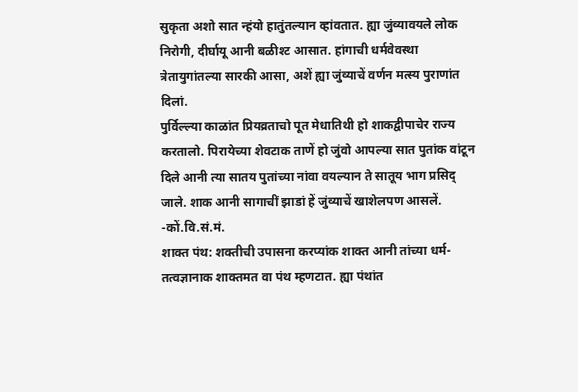सुकृता अशो सात न्हंयो हातुंतल्यान व्हांवतात. ह्या जुंव्यावयले लोक निरोगी, दीर्घायू आनी बळीश्ट आसात. हांगाची धर्मवेवस्था त्रेतायुगांतल्या सारकी आसा, अशें ह्या जुंव्याचें वर्णन मत्स्य पुराणांत दिलां.
पुर्विल्ल्या काळांत प्रियव्रताचो पूत मेधातिथी हो शाकद्वीपाचेर राज्य करतालो. पिरायेच्या शेवटाक ताणें हो जुंवो आपल्या सात पुतांक वांटून दिले आनी त्या सातय पुतांच्या नांवा वयल्यान ते सातूय भाग प्रसिद् जाले. शाक आनी सागाचीं झाडां हें जुंव्याचें खाशेलपण आसलें.
-कों.वि.सं.मं.
शाक्त पंथ: शक्तीची उपासना करप्यांक शाक्त आनी तांच्या धर्म-तत्वज्ञानाक शाक्तमत वा पंथ म्हणटात. ह्या पंथांत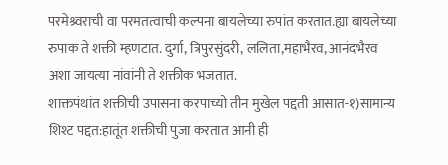परमेश्र्वराची वा परमतत्वाची कल्पना बायलेच्या रुपांत करतात.ह्या बायलेच्या रुपाक ते शक्ती म्हणटात. दुर्गा, त्रिपुरसुंदरी, ललिता,महाभैरव, आनंदभैरव अशा जायत्या नांवांनी ते शक्तीक भजतात.
शाक्तपंथांत शक्तीची उपासना करपाच्यो तीन मुखेल पद्दती आसात-१)सामान्य शिश्ट पद्दत:हातूंत शक्तीची पुजा करतात आनी ही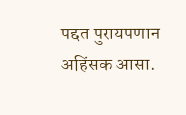पद्दत पुरायपणान अहिंसक आसा.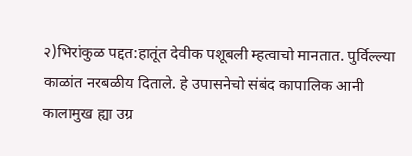२)भिरांकुळ पद्दत:हातूंत देवीक पशूबली म्हत्वाचो मानतात. पुर्विल्ल्या काळांत नरबळीय दिताले. हे उपासनेचो संबंद कापालिक आनी कालामुख ह्या उग्र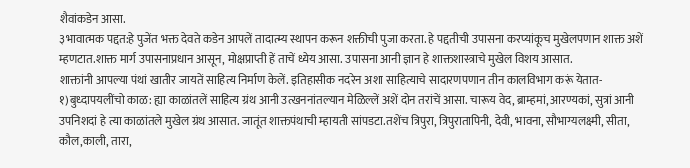शैवांकडेन आसा.
३भावात्मक पद्दत:हे पुजेंत भक्त देवते कडेन आपलें तादात्म्य स्थापन करून शक्तीची पुजा करता. हे पद्दतीची उपासना करप्यांकूच मुखेलपणान शाक्त अशें म्हणटात.शाक्त मार्ग उपासनाप्रधान आसून, मोक्षप्राप्ती हें ताचें ध्येय आसा. उपासना आनी ज्ञान हे शाक्तशास्त्राचे मुखेल विशय आसात.
शाक्तांनी आपल्या पंथां खातीर जायतें साहित्य निर्माण केलें. इतिहासीक नदरेन अशा साहित्याचे सादारणपणान तीन कालविभाग करूं येतात-
१)बुध्दापयलींचो काळ: ह्या काळांतलें साहित्य ग्रंथ आनी उत्खननांतल्यान मेळिल्लें अशें दोन तरांचें आसा. चारूय वेद, ब्राम्हमां, आरण्यकां, सुत्रां आनी उपनिशदां हे त्या काळांतले मुखेल ग्रंथ आसात. जातूंत शाक्तपंथाची म्हायती सांपडटा.तशेंच त्रिपुरा, त्रिपुरातापिनी, देवी, भावना, सौभाग्यलक्ष्मी, सीता, कौल,काली, तारा,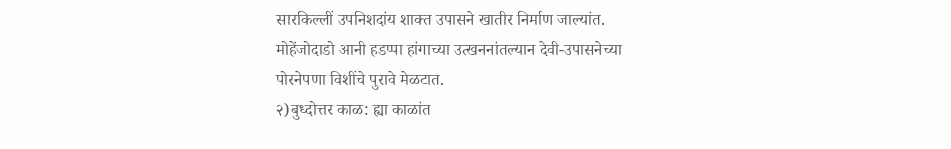सारकिल्लीं उपनिशदांय शाक्त उपासने खातीर निर्माण जाल्यांत. मोहेंजोदाडो आनी हडप्पा हांगाच्या उत्खननांतल्यान देवी-उपासनेच्या पोरनेपणा विशींचे पुरावे मेळटात.
२)बुध्दोत्तर काळ: ह्या काळांत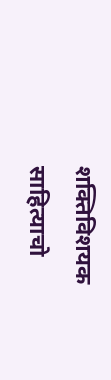शक्तिविशयक साहित्याचो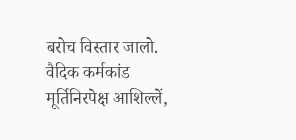बरोच विस्तार जालो. वैदिक कर्मकांड मूर्तिनिरपेक्ष आशिल्लें,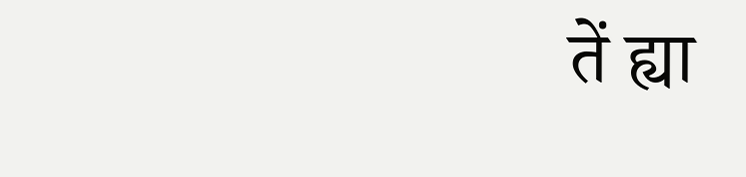तें ह्या